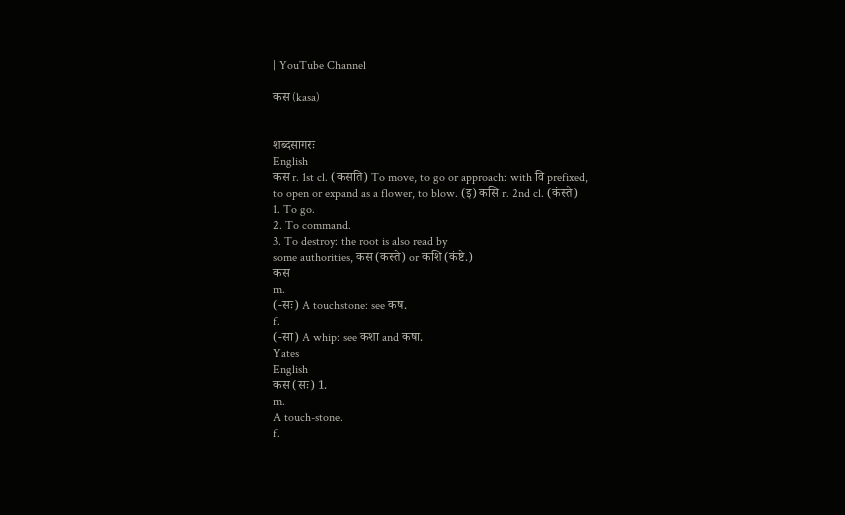| YouTube Channel

कस (kasa)


शब्दसागरः
English
कस r. 1st cl. (कसति) To move, to go or approach: with वि prefixed,
to open or expand as a flower, to blow. (इ) कसि r. 2nd cl. (कंस्ते)
1. To go.
2. To command.
3. To destroy: the root is also read by
some authorities, कस (कस्ते) or कशि (कंष्टे.)
कस
m.
(-सः) A touchstone: see कष.
f.
(-सा) A whip: see कशा and कषा.
Yates
English
कस (सः) 1.
m.
A touch-stone.
f.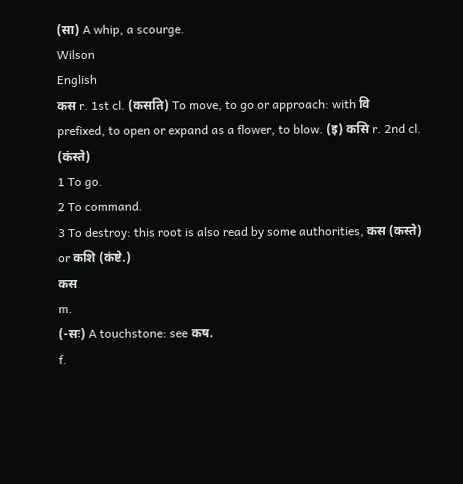(सा) A whip, a scourge.
Wilson
English
कस r. 1st cl. (कसति) To move, to go or approach: with वि
prefixed, to open or expand as a flower, to blow. (इ) कसि r. 2nd cl.
(कंस्ते)
1 To go.
2 To command.
3 To destroy: this root is also read by some authorities, कस (कस्ते)
or कशि (कंष्टे.)
कस
m.
(-सः) A touchstone: see कष.
f.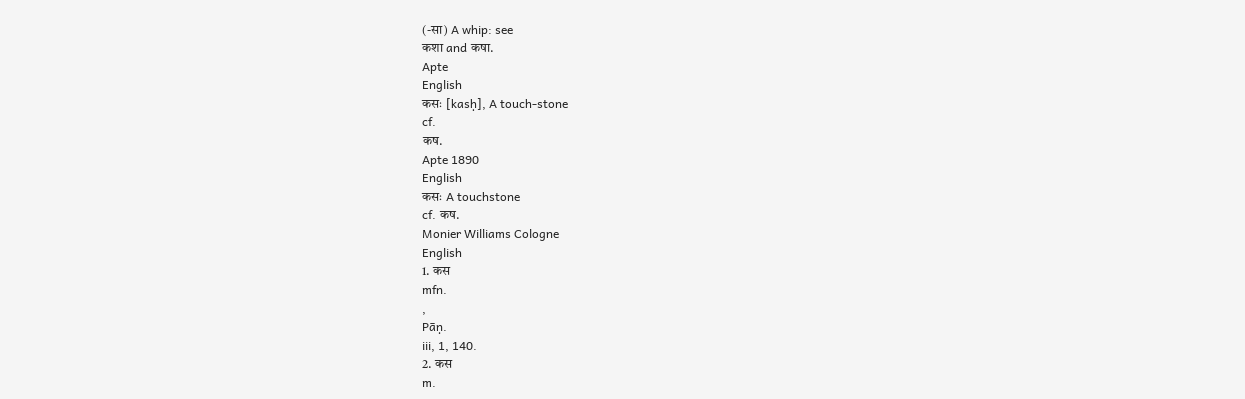(-सा) A whip: see
कशा and कषा.
Apte
English
कसः [kasḥ], A touch-stone
cf.
कष.
Apte 1890
English
कसः A touchstone
cf. कष.
Monier Williams Cologne
English
1. कस
mfn.
,
Pāṇ.
iii, 1, 140.
2. कस
m.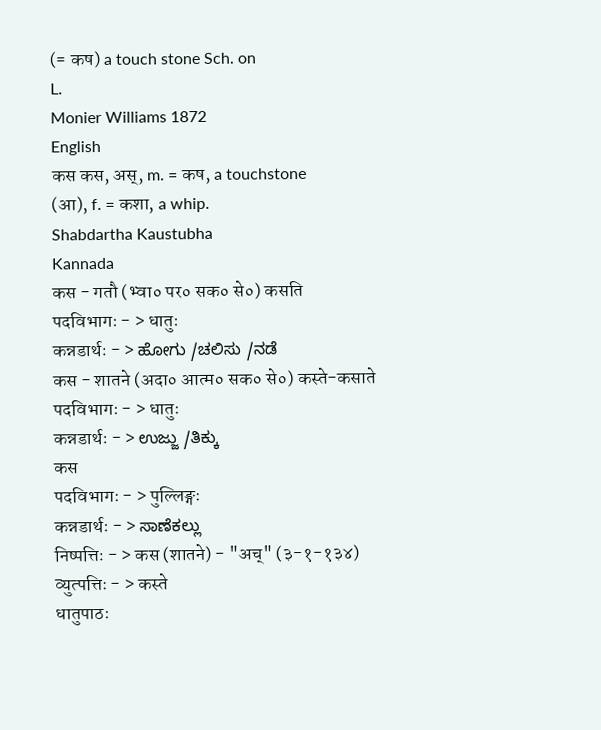(= कष) a touch stone Sch. on
L.
Monier Williams 1872
English
कस कस, अस्, m. = कष, a touchstone
(आ), f. = कशा, a whip.
Shabdartha Kaustubha
Kannada
कस - गतौ (भ्वा० पर० सक० से०) कसति
पदविभागः - > धातुः
कन्नडार्थः - > ಹೋಗು /ಚಲಿಸು /ನಡೆ
कस - शातने (अदा० आत्म० सक० से०) कस्ते-कसाते
पदविभागः - > धातुः
कन्नडार्थः - > ಉಜ್ಜು /ತಿಕ್ಕು
कस
पदविभागः - > पुल्लिङ्गः
कन्नडार्थः - > ಸಾಣೆಕಲ್ಲು
निष्पत्तिः - > कस (शातने) - "अच्" (३-१-१३४)
व्युत्पत्तिः - > कस्ते
धातुपाठः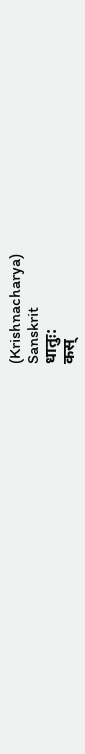(Krishnacharya)
Sanskrit
धातुः:
कस्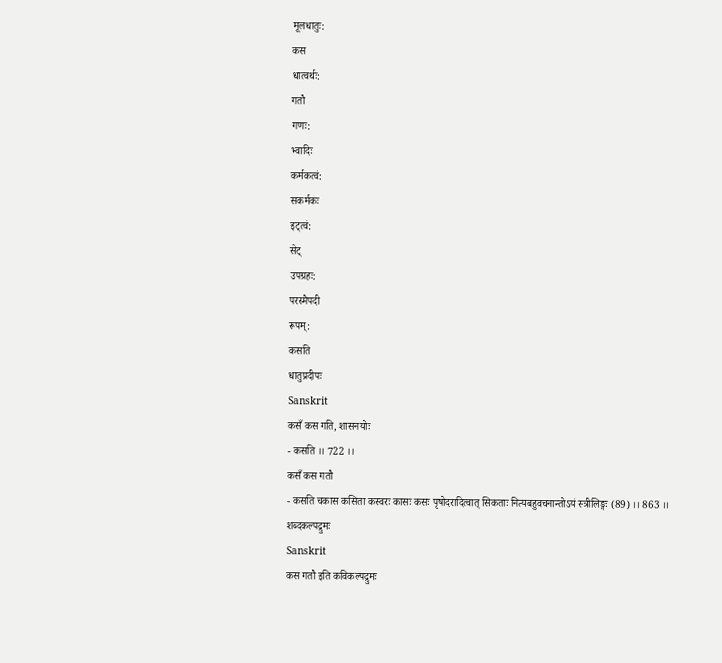मूलधातुः:
कस
धात्वर्थः:
गतौ
गणः:
भ्वादिः
कर्मकत्वं:
सकर्मकः
इट्त्वं:
सेट्
उपग्रहः:
परस्मैपदी
रूपम्:
कसति
धातुप्रदीपः
Sanskrit
कसँ कस गति, शासनयोः
- कसति ।। 722 ।।
कसँ कस गतौ
- कसति चकास कसिता कस्वरः कासः कसः पृषोदरादित्वात् सिकताः नित्यबहुवचनान्तोऽयं स्त्रीलिङ्गः (89) ।। 863 ।।
शब्दकल्पद्रुमः
Sanskrit
कस गतौ इति कविकल्पद्रुमः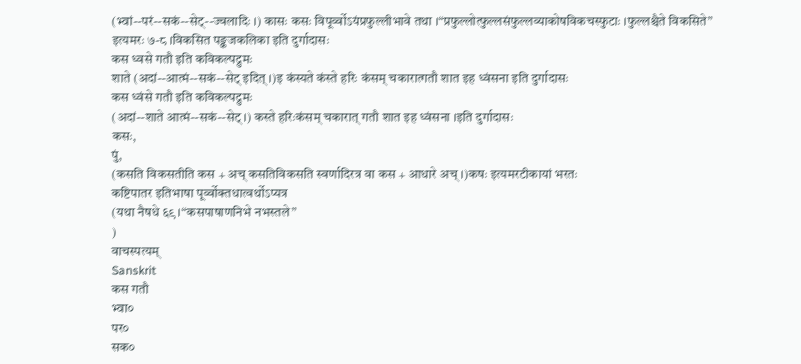(भ्वां--परं--सकं--सेट्--ज्वलादिः ।) कासः कसः विपूर्व्वोऽयंप्रफुल्लीभावे तथा ।“प्रफुल्लोत्फुल्लसंफुल्लव्याकोषविकचस्फुटाः ।फुल्लश्चैते विकसिते” इत्यमरः ७-८ ।विकसित पङ्कजकलिका इति दुर्गादासः
कस ध्वसे गतौ इति कविकल्पद्रुमः
शाते (अदां--आत्मं--सकं--सेट् इदित् ।)इ कंस्यते कंस्ते हरिः कंसम् चकारात्गतौ शात इह ध्वंसना इति दुर्गादासः
कस ध्वंसे गतौ इति कविकल्पद्रुमः
(अदां--शाते आत्मं--सकं--सेट् ।) कस्ते हरिःकंसम् चकारात् गतौ शात इह ध्वंसना ।इति दुर्गादासः
कसः,
पुं,
(कसति विकसतीति कस + अच् कसतिविकसति स्वर्णादिरत्र वा कस + आधारे अच् ।)कषः इत्यमरटीकायां भरतः
कष्टिपातर इतिभाषा पूर्व्वोक्तधात्वर्थोऽप्यत्र
(यथा नैषधे ६९ ।“कसपाषाणनिभे नभस्तले”
)
वाचस्पत्यम्
Sanskrit
कस गतौ
भ्वा०
पर०
सक०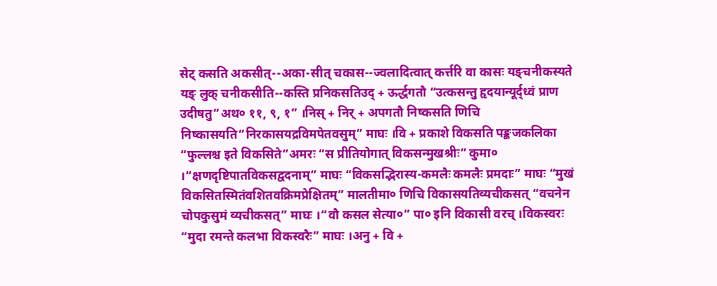सेट् कसति अकसीत्--अका-सीत् चकास--ज्वलादित्वात् कर्त्तरि वा कासः यङ्चनीकस्यते यङ् लुक् चनीकसीति--कस्ति प्रनिकसतिउद् + ऊर्द्धगतौ “उत्कसन्तु हृदयान्यूर्द्ध्वं प्राण उदीषतु”अथ० ११, ९, १” ।निस् + निर् + अपगतौ निष्कसति णिचि निष्कासयति“निरकासयद्रविमपेतवसुम्” माघः ।वि + प्रकाशे विकसति पङ्कजकलिका “फुल्लश्च इते विकसिते”अमरः “स प्रीतियोगात् विकसन्मुखश्रीः” कुमा० ।“क्षणदृष्टिपातविकसद्वदनाम्” माघः “विकसद्भिरास्य-कमलैः कमलैः प्रमदाः” माघः “मुखं विकसितस्मितंवशितवक्रिमप्रेक्षितम्” मालतीमा० णिचि विकासयतिव्यचीकसत् “वचनेन चोपकुसुमं व्यचीकसत्” माघः ।“वौ कसल सेत्या०” पा० इनि विकासी वरच् ।विकस्वरः “मुदा रमन्ते कलभा विकस्वरैः” माघः ।अनु + वि +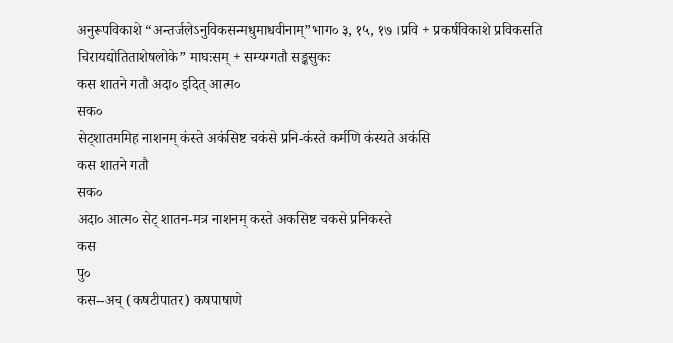अनुरूपविकाशे “अन्तर्जलेऽनुविकसन्मधुमाधवीनाम्”भाग० ३, १५, १७ ।प्रवि + प्रकर्षविकाशे प्रविकसति चिरायद्योतिताशेषलोके” माघःसम् + सम्यग्गतौ सङ्कसुकः
कस शातने गतौ अदा० इदित् आत्म०
सक०
सेट्शातममिह नाशनम् कंस्ते अकंसिष्ट चकंसे प्रनि-कंस्ते कर्मणि कंस्यते अकंसि
कस शातने गतौ
सक०
अदा० आत्म० सेट् शातन-मत्र नाशनम् कस्ते अकसिष्ट चकसे प्रनिकस्ते
कस
पु०
कस--अच् (कषटीपातर) कषपाषाणे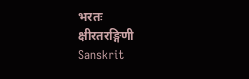भरतः
क्षीरतरङ्गिणी
Sanskrit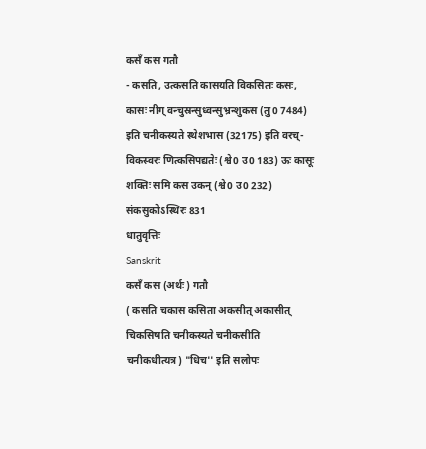कसँ कस गतौ
- कसति, उत्कसति कासयति विकसितः कसः, कासः नीग् वन्चुस्रन्सुध्वन्सुभ्रन्शुकस (तु0 7484) इति चनीकस्यते स्थेशभास (32175) इति वरच्-विकस्वरः णित्कसिपद्यतेः (श्वे0 उ0 183) ऊः कासूः शक्तिः समि कस उकन् (श्वे0 उ0 232) संकसुकोऽस्थिरः 831
धातुवृत्तिः
Sanskrit
कसँ कस (अर्थः) गतौ
( कसति चकास कसिता अकसीत् अकासीत् चिकसिषति चनीकस्यते चनीकसीति चनीकधीत्यत्र) "धिच'' इति सलोपः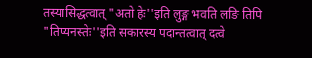तस्यासिद्धत्वात् "अतो हेः''इति लुङ्ग भवति लङि तिपि "तिप्यनस्तेः''इति सकारस्य पदान्तत्वात् दत्वे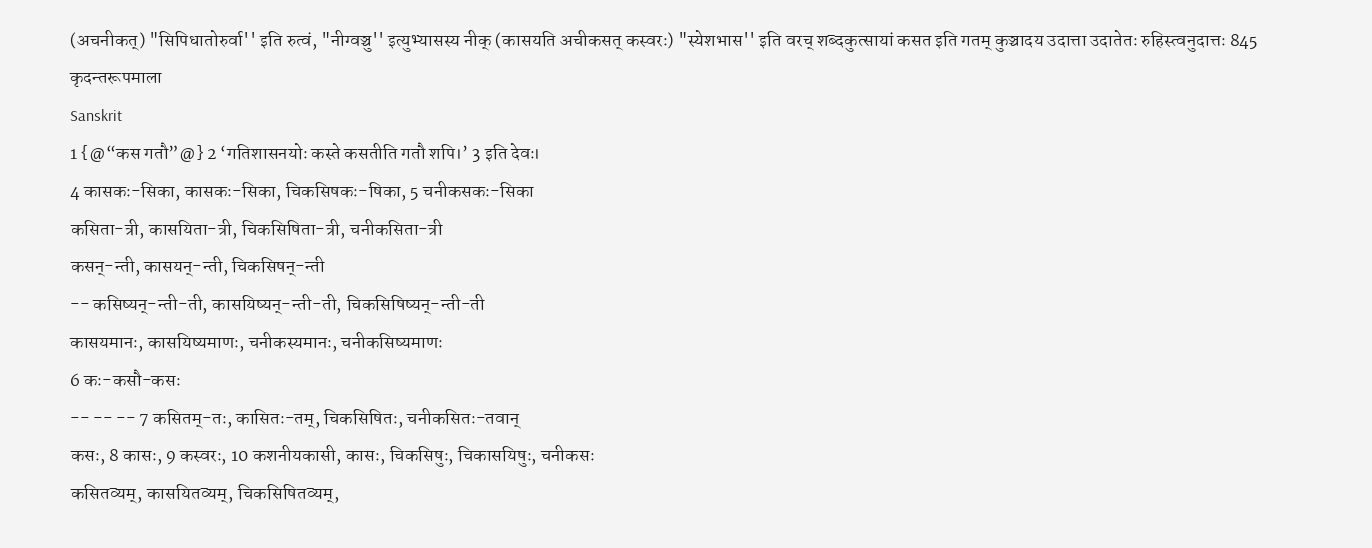(अचनीकत्) "सिपिधातोरुर्वा'' इति रुत्वं, "नीग्वञ्चु'' इत्युभ्यासस्य नीक् (कासयति अचीकसत् कस्वरः) "स्येशभास'' इति वरच् शब्दकुत्सायां कसत इति गतम् कुञ्चादय उदात्ता उदातेतः रुहिस्त्वनुदात्तः 845
कृदन्तरूपमाला
Sanskrit
1 {@“कस गतौ”@} 2 ‘गतिशासनयोः कस्ते कसतीति गतौ शपि।’ 3 इति देवः।
4 कासकः-सिका, कासकः-सिका, चिकसिषकः-षिका, 5 चनीकसकः-सिका
कसिता-त्री, कासयिता-त्री, चिकसिषिता-त्री, चनीकसिता-त्री
कसन्-न्ती, कासयन्-न्ती, चिकसिषन्-न्ती
-- कसिष्यन्-न्ती-ती, कासयिष्यन्-न्ती-ती, चिकसिषिष्यन्-न्ती-ती
कासयमानः, कासयिष्यमाणः, चनीकस्यमानः, चनीकसिष्यमाणः
6 कः-कसौ-कसः
-- -- -- 7 कसितम्-तः, कासितः-तम्, चिकसिषितः, चनीकसितः-तवान्
कसः, 8 कासः, 9 कस्वरः, 10 कशनीयकासी, कासः, चिकसिषुः, चिकासयिषुः, चनीकसः
कसितव्यम्, कासयितव्यम्, चिकसिषितव्यम्,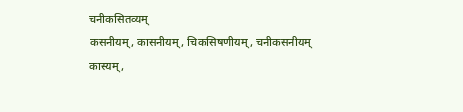चनीकसितव्यम्
कसनीयम्, कासनीयम्, चिकसिषणीयम्, चनीकसनीयम्
कास्यम्,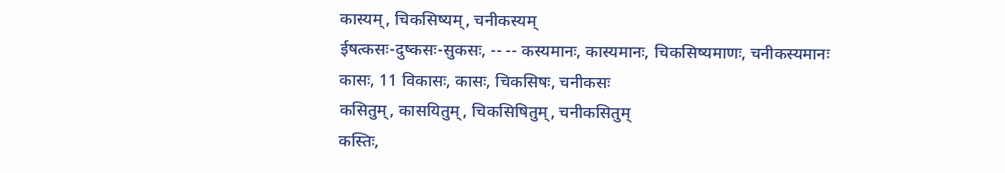कास्यम्, चिकसिष्यम्, चनीकस्यम्
ईषत्कसः-दुष्कसः-सुकसः, -- -- कस्यमानः, कास्यमानः, चिकसिष्यमाणः, चनीकस्यमानः
कासः, 11 विकासः, कासः, चिकसिषः, चनीकसः
कसितुम्, कासयितुम्, चिकसिषितुम्, चनीकसितुम्
कस्तिः,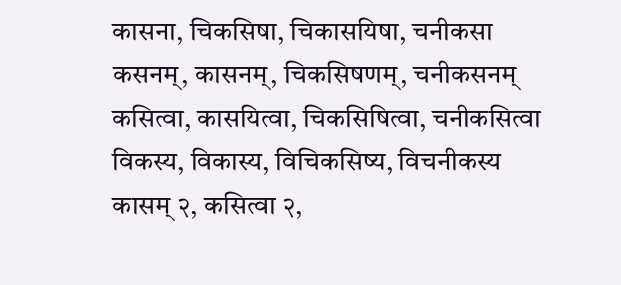कासना, चिकसिषा, चिकासयिषा, चनीकसा
कसनम्, कासनम्, चिकसिषणम्, चनीकसनम्
कसित्वा, कासयित्वा, चिकसिषित्वा, चनीकसित्वा
विकस्य, विकास्य, विचिकसिष्य, विचनीकस्य
कासम् २, कसित्वा २,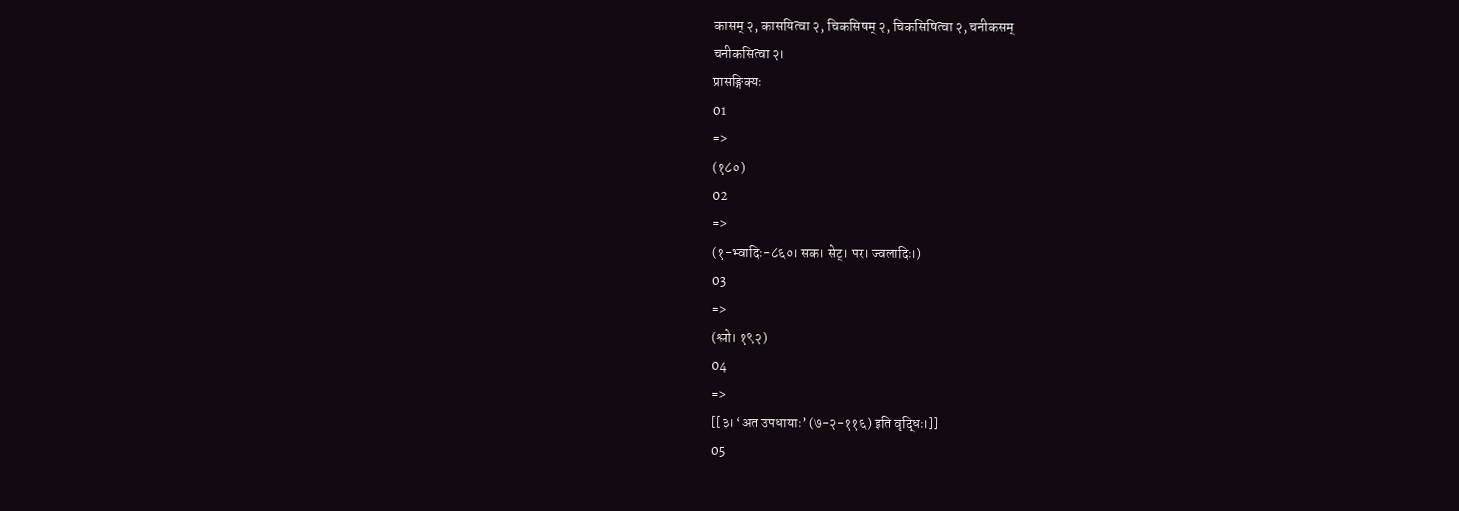कासम् २, कासयित्वा २, चिकसिषम् २, चिकसिषित्वा २, चनीकसम्
चनीकसित्वा २।
प्रासङ्गिक्यः
01
=>
(१८०)
02
=>
(१-भ्वादिः-८६०। सक। सेट्। पर। ज्वलादिः।)
03
=>
(श्लो। १९२)
04
=>
[[३। ‘अत उपधायाः’ (७-२-११६) इति वृद्धिः।]]
05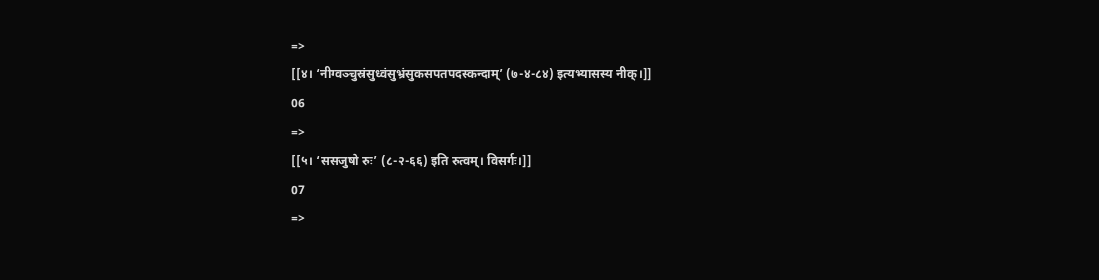=>
[[४। ‘नीग्वञ्चुस्रंसुध्वंसुभ्रंसुकसपतपदस्कन्दाम्’ (७-४-८४) इत्यभ्यासस्य नीक्।]]
06
=>
[[५। ‘ससजुषो रुः’ (८-२-६६) इति रुत्वम्। विसर्गः।]]
07
=>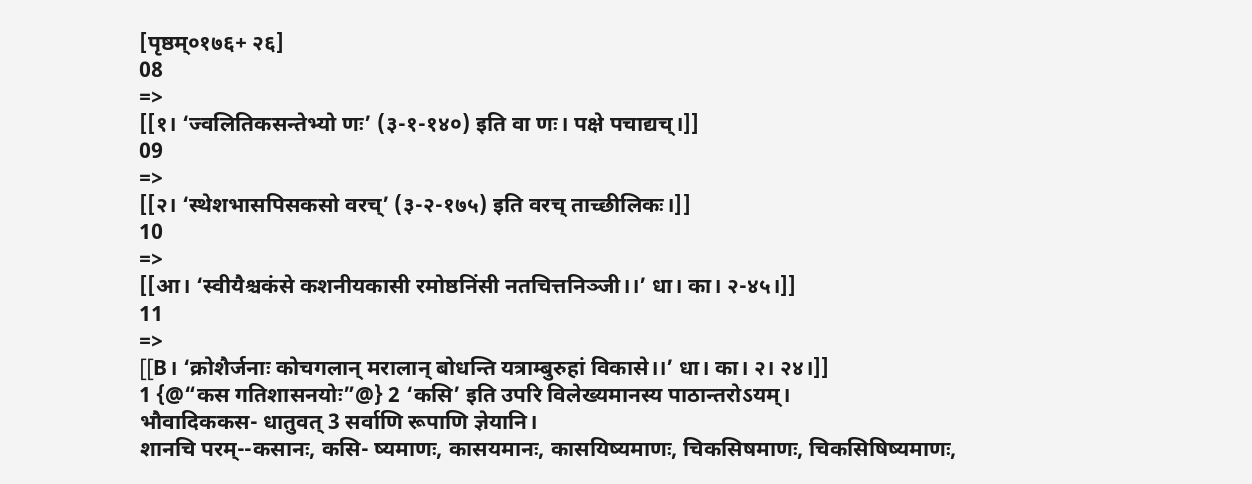[पृष्ठम्०१७६+ २६]
08
=>
[[१। ‘ज्वलितिकसन्तेभ्यो णः’ (३-१-१४०) इति वा णः। पक्षे पचाद्यच्।]]
09
=>
[[२। ‘स्थेशभासपिसकसो वरच्’ (३-२-१७५) इति वरच् ताच्छीलिकः।]]
10
=>
[[आ। ‘स्वीयैश्चकंसे कशनीयकासी रमोष्ठनिंसी नतचित्तनिञ्जी।।’ धा। का। २-४५।]]
11
=>
[[B। ‘क्रोशैर्जनाः कोचगलान् मरालान् बोधन्ति यत्राम्बुरुहां विकासे।।’ धा। का। २। २४।]]
1 {@“कस गतिशासनयोः”@} 2 ‘कसि’ इति उपरि विलेख्यमानस्य पाठान्तरोऽयम्।
भौवादिककस- धातुवत् 3 सर्वाणि रूपाणि ज्ञेयानि।
शानचि परम्--कसानः, कसि- ष्यमाणः, कासयमानः, कासयिष्यमाणः, चिकसिषमाणः, चिकसिषिष्यमाणः,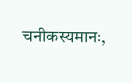चनीकस्यमानः,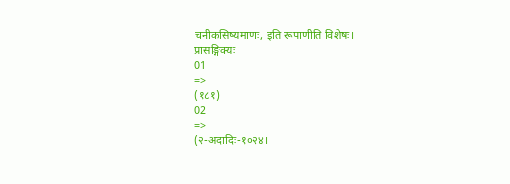चनीकसिष्यमाणः, इति रूपाणीति विशेषः।
प्रासङ्गिक्यः
01
=>
(१८१)
02
=>
(२-अदादिः-१०२४।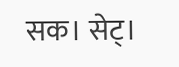सक। सेट्।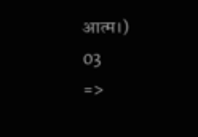आत्म।)
03
=>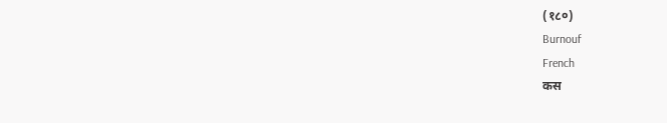(१८०)
Burnouf
French
कस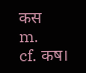कस
m.
cf. कष।